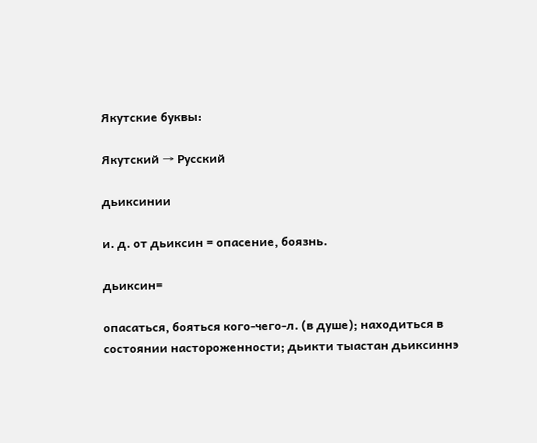Якутские буквы:

Якутский → Русский

дьиксинии

и. д. от дьиксин = опасение, боязнь.

дьиксин=

опасаться, бояться кого-чего-л. (в душе); находиться в состоянии настороженности; дьикти тыастан дьиксиннэ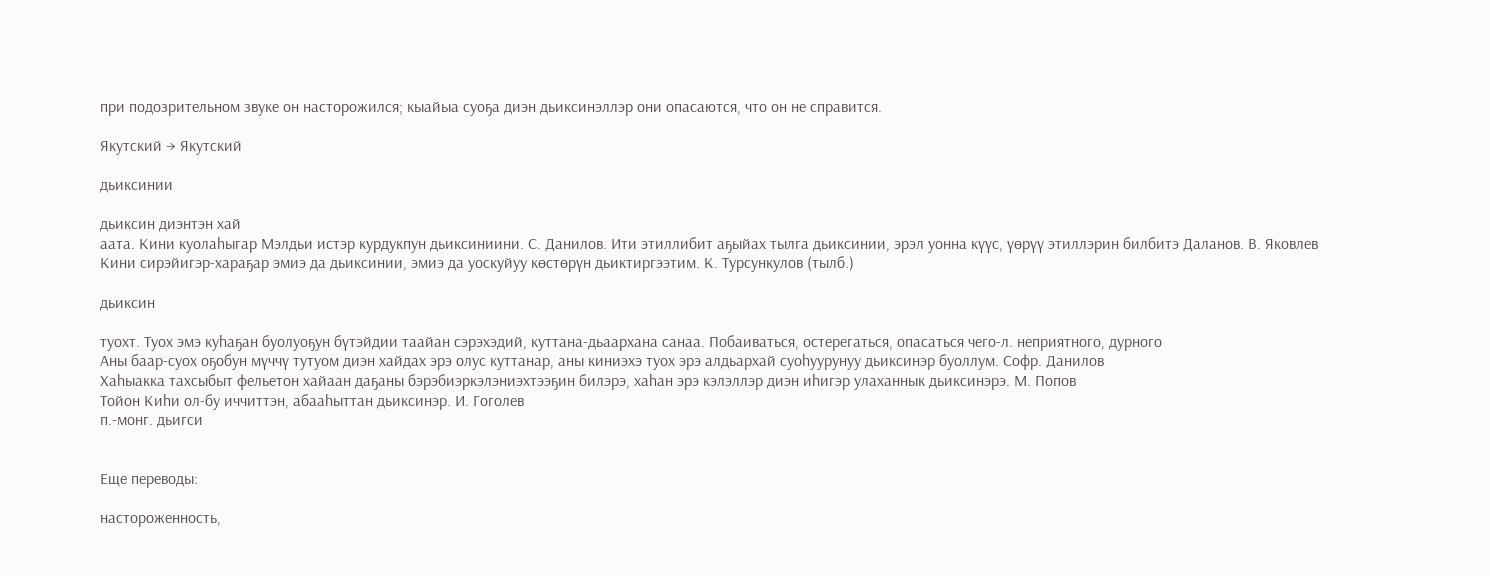при подозрительном звуке он насторожился; кыайыа суоҕа диэн дьиксинэллэр они опасаются, что он не справится.

Якутский → Якутский

дьиксинии

дьиксин диэнтэн хай
аата. Кини куолаһыгар Мэлдьи истэр курдукпун дьиксиниини. С. Данилов. Ити этиллибит аҕыйах тылга дьиксинии, эрэл уонна күүс, үөрүү этиллэрин билбитэ Даланов. В. Яковлев
Кини сирэйигэр-хараҕар эмиэ да дьиксинии, эмиэ да уоскуйуу көстөрүн дьиктиргээтим. К. Турсункулов (тылб.)

дьиксин

туохт. Туох эмэ куһаҕан буолуоҕун бүтэйдии таайан сэрэхэдий, куттана-дьаархана санаа. Побаиваться, остерегаться, опасаться чего-л. неприятного, дурного
Аны баар-суох оҕобун мүччү тутуом диэн хайдах эрэ олус куттанар, аны киниэхэ туох эрэ алдьархай суоһуурунуу дьиксинэр буоллум. Софр. Данилов
Хаһыакка тахсыбыт фельетон хайаан даҕаны бэрэбиэркэлэниэхтээҕин билэрэ, хаһан эрэ кэлэллэр диэн иһигэр улаханнык дьиксинэрэ. М. Попов
Тойон Киһи ол-бу иччиттэн, абааһыттан дьиксинэр. И. Гоголев
п.-монг. дьигси


Еще переводы:

настороженность,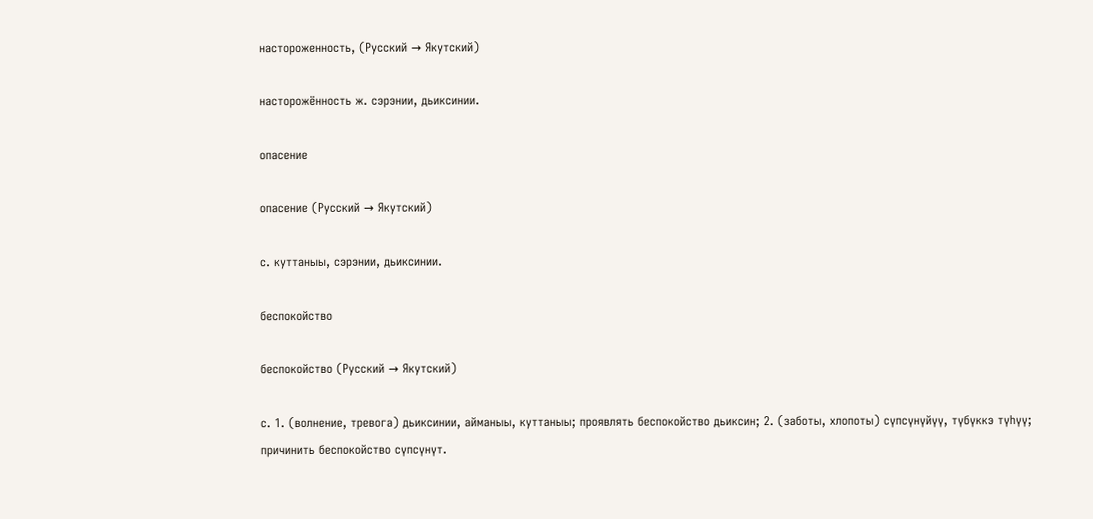настороженность, (Русский → Якутский)

насторожённость ж. сэрэнии, дьиксинии.

опасение

опасение (Русский → Якутский)

с. куттаныы, сэрэнии, дьиксинии.

беспокойство

беспокойство (Русский → Якутский)

с. 1. (волнение, тревога) дьиксинии, айманыы, куттаныы; проявлять беспокойство дьиксин; 2. (заботы, хлопоты) сүпсүнүйүү, түбүккэ түһүү; причинить беспокойство сүпсүнүт.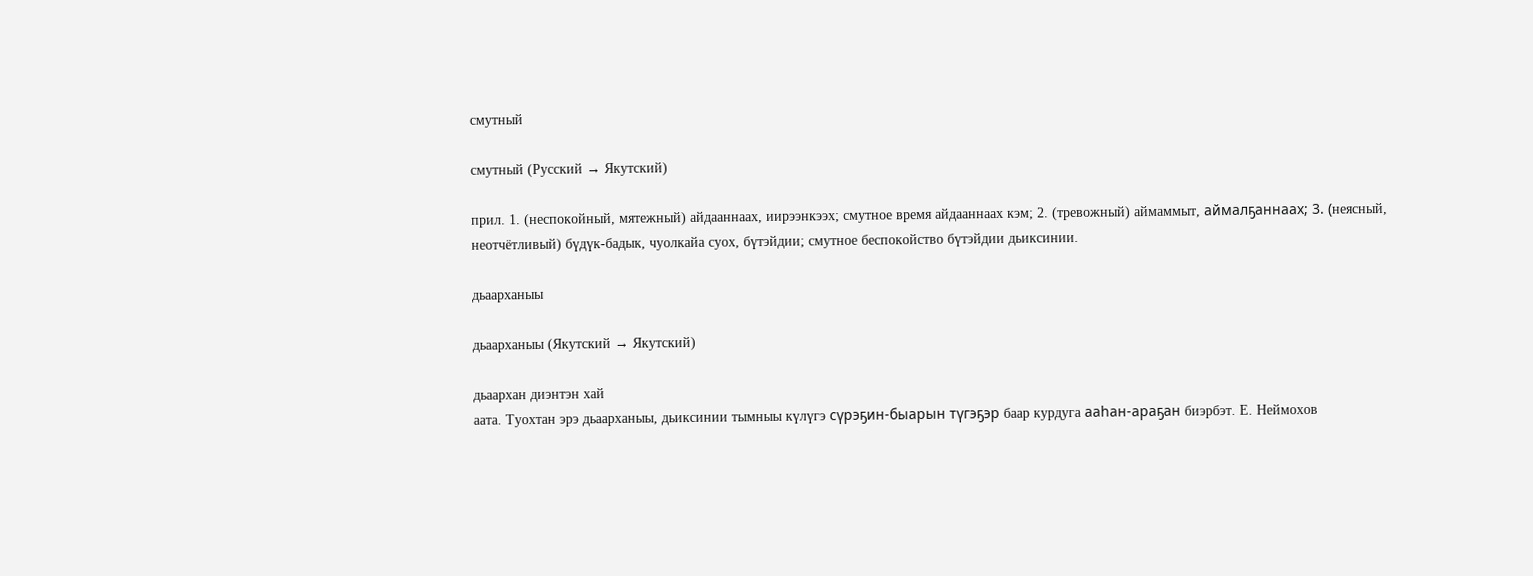смутный

смутный (Русский → Якутский)

прил. 1. (неспокойный, мятежный) айдааннаах, иирээнкээх; смутное время айдааннаах кэм; 2. (тревожный) аймаммыт, аймалҕаннаах; 3. (неясный, неотчётливый) бүдүк-бадык, чуолкайа суох, бүтэйдии; смутное беспокойство бүтэйдии дьиксинии.

дьаарханыы

дьаарханыы (Якутский → Якутский)

дьаархан диэнтэн хай
аата. Туохтан эрэ дьаарханыы, дьиксинии тымныы күлүгэ сүрэҕин-быарын түгэҕэр баар курдуга ааһан-араҕан биэрбэт. Е. Неймохов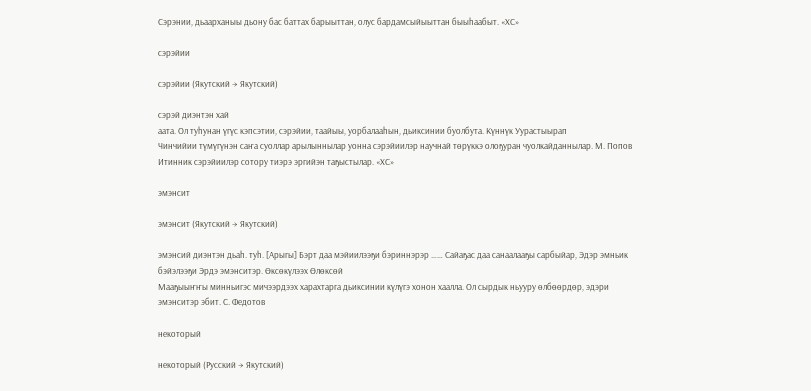Сэрэнии, дьаарханыы дьону бас баттах барыыттан, олус бардамсыйыыттан быыһаабыт. «ХС»

сэрэйии

сэрэйии (Якутский → Якутский)

сэрэй диэнтэн хай
аата. Ол туһунан үгүс кэпсэтии, сэрэйии, таайыы, уорбалааһын, дьиксинии буолбута. Күннүк Уурастыырап
Чинчийии түмүгүнэн саҥа суоллар арылыннылар уонна сэрэйиилэр научнай төрүккэ олоҕуран чуолкайданнылар. М. Попов
Итинник сэрэйиилэр сотору тиэрэ эргийэн таҕыстылар. «ХС»

эмэнсит

эмэнсит (Якутский → Якутский)

эмэнсий диэнтэн дьаһ. туһ. [Арыгы] Бэрт даа мэйиилээҕи бэриннэрэр …… Сайаҕас даа санаалааҕы сарбыйар, Эдэр эмньик бэйэлээҕи Эрдэ эмэнситэр. Өксөкүлээх Өлөксөй
Мааҕыыҥҥы минньигэс мичээрдээх харахтарга дьиксинии күлүгэ хонон хаалла. Ол сырдык ньууру өлбөөрдөр, эдэри эмэнситэр эбит. С. Федотов

некоторый

некоторый (Русский → Якутский)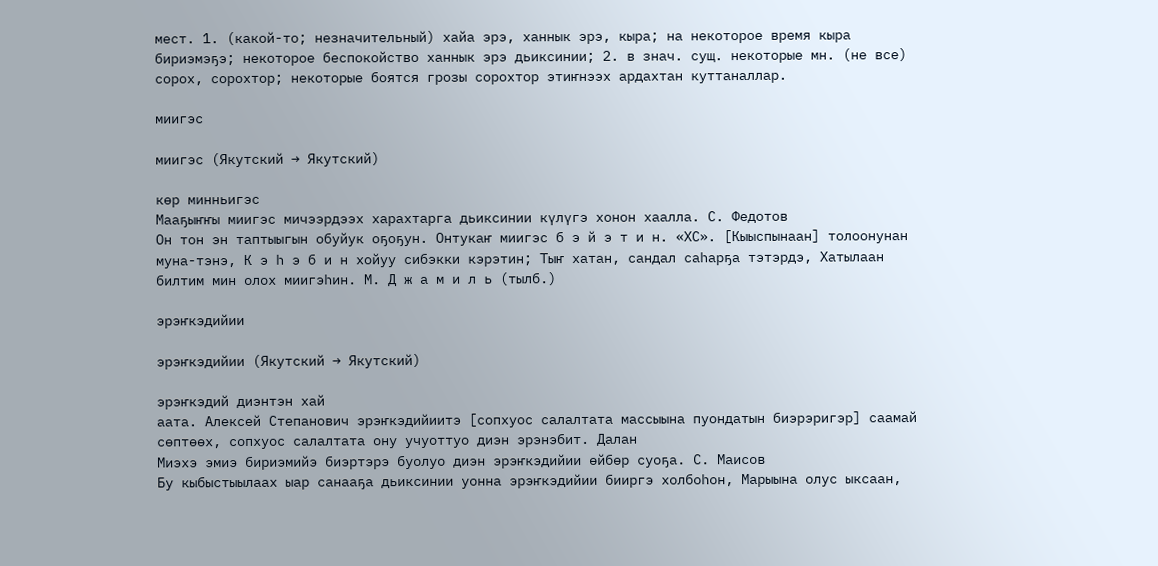мест. 1. (какой-то; незначительный) хайа эрэ, ханнык эрэ, кыра; на некоторое время кыра бириэмэҕэ; некоторое беспокойство ханнык эрэ дьиксинии; 2. в знач. сущ. некоторые мн. (не все) сорох, сорохтор; некоторые боятся грозы сорохтор этиҥнээх ардахтан куттаналлар.

миигэс

миигэс (Якутский → Якутский)

көр минньигэс
Мааҕыҥҥы миигэс мичээрдээх харахтарга дьиксинии күлүгэ хонон хаалла. С. Федотов
Он тон эн таптыыгын обуйук оҕоҕун. Онтукаҥ миигэс б э й э т и н. «ХС». [Кыыспынаан] толоонунан муна-тэнэ, К э һ э б и н хойуу сибэкки кэрэтин; Тыҥ хатан, сандал саһарҕа тэтэрдэ, Хатылаан билтим мин олох миигэһин. М. Д ж а м и л ь (тылб.)

эрэҥкэдийии

эрэҥкэдийии (Якутский → Якутский)

эрэҥкэдий диэнтэн хай
аата. Алексей Степанович эрэҥкэдийиитэ [сопхуос салалтата массыына пуондатын биэрэригэр] саамай сөптөөх, сопхуос салалтата ону учуоттуо диэн эрэнэбит. Далан
Миэхэ эмиэ бириэмийэ биэртэрэ буолуо диэн эрэҥкэдийии өйбөр суоҕа. С. Маисов
Бу кыбыстыылаах ыар санааҕа дьиксинии уонна эрэҥкэдийии бииргэ холбоһон, Марыына олус ыксаан,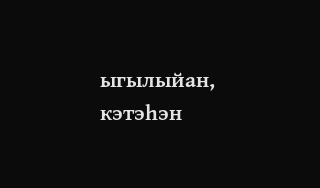ыгылыйан, кэтэһэн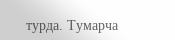турда. Тумарча